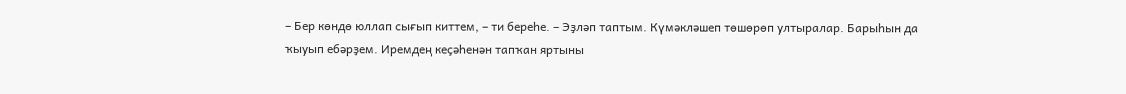– Бер көндө юллап сығып киттем, – ти береһе. – Эҙләп таптым. Күмәкләшеп төшөрөп ултыралар. Барыһын да ҡыуып ебәрҙем. Иремдең кеҫәһенән тапҡан яртыны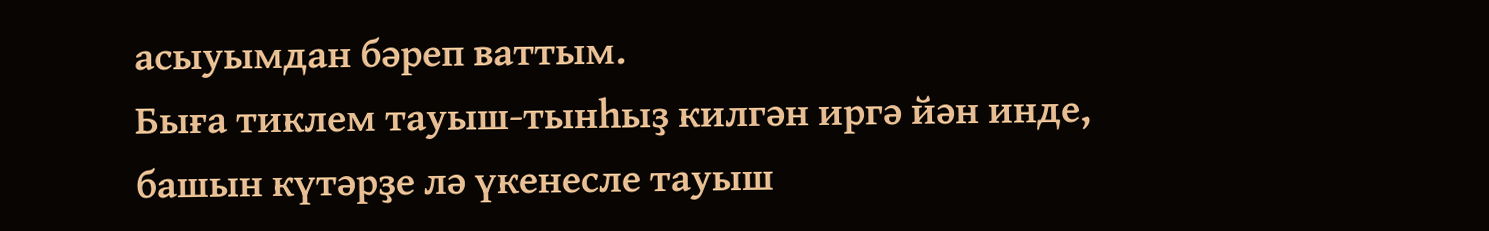асыуымдан бәреп ваттым.
Быға тиклем тауыш-тынһыҙ килгән иргә йән инде, башын күтәрҙе лә үкенесле тауыш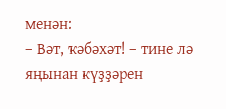менән:
– Вәт, ҡәбәхәт! – тине лә яңынан күҙҙәрен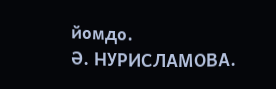йомдо.
Ә. НУРИСЛАМОВА.